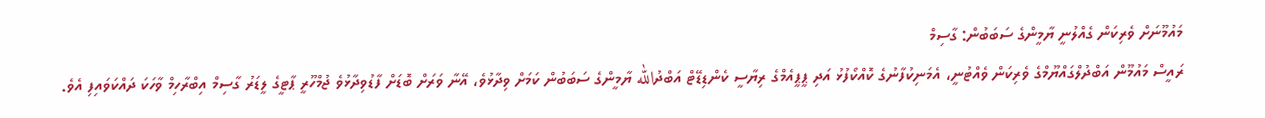މައުމޫނަށް ވެރިކަން ގެއްލުނީ ޔާމީންގެ ސަބަބުން: ގާސިމް
ރައީސް މައުމޫން އަބްދުލްގައްޔޫމްގެ ވެރިކަން ވެއްޓުނީ، އެމަނިކުފާނުގެ ކޮއްކޯފުޅު އަދި ޕީޕީއެމްގެ ރިޔާސީ ކެންޑިޑޭޓް އަބްދުالله ޔާމީންގެ ސަބަބުން ކަމަށް ވިދާޅުވެ، އޭނާ ވަރަށް ބޮޑަށް ފާޑުވިދާޅުވެ ޖުމްހޫރީ ޕާޓީގެ ލީޑަރު ގާސިމް އިބްރާހިމް ވާހަކަ ދައްކަވައިފި އެވެ.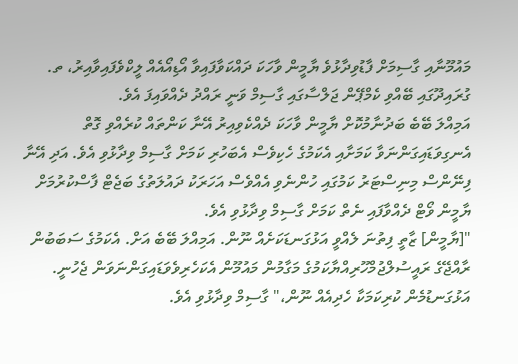މައުމޫނާއި ގާސިމަށް ފާޑުވިދާޅުވެ ޔާމީން ވާހަކަ ދައްކަވާފައިވާ އޯޑިއޯއެއް ލީކްވެފައިވާއިރު، ތ. ގުރައިދޫގައި ބޭއްވި ކެމްޕޭން ޖަލްސާގައި ގާސިމް ވަނީ ރައްދު ދެއްވައިފަ އެވެ.
އަމިއްލަ ބޭބެ ބަދުނާމުކޮށް ޔާމީން ވާހަކަ ދެއްކެވިއިރު އޭނާ ކަންތައް ކުރެއްވި ގޮތް އެނގިވަޑައިގަންނަވާ ކަމަށާއި އެކަމުގެ ހެކިވެސް އެބަހުރި ކަމަށް ގާސިމް ވިދާޅުވި އެވެ. އަދި އޭނާ ފިނޭންސް މިނިސްޓަރު ކަމުގައި ހުންނެވި އެއްވެސް އަހަރަކު ދައުލަތުގެ ބަޖެޓް ފާސްކުރުމަށް ޔާމީން ވޯޓް ދެއްވާފައި ނެތް ކަމަށް ގާސިމް ވިދާޅުވި އެވެ.
"[ޔާމީން] ޒާތީ ފިތުނަ ލެއްވީ އަޅުގަނޑަކަށެއް ނޫން. އަމިއްލަ ބޭބެ އަށް. އެކަމުގެ ސަބަބުން ރާއްޖޭގެ ރައީސުލްޖުމްހޫރިއްޔާކަމުގެ މަގާމުން މައުމޫން އެކަހެރިވެވަޑައިގަންނަވަން ޖެހުނީ. އަޅުގަނޑުމެން ކުރިކަމަކާ ހެދިއެއް ނޫން،" ގާސިމް ވިދާޅުވި އެވެ.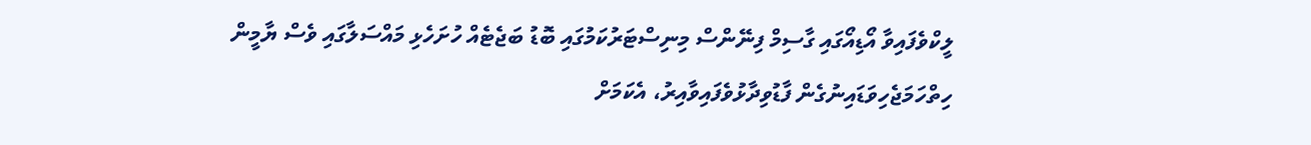ލީކްވެފައިވާ އޯޑިއޯގައި ގާސިމް ފިނޭންސް މިނިސްޓަރުކަމުގައި ބޮޑު ބަޖެޓެއް ހުށަހެޅި މައްސަލާގައި ވެސް ޔާމީން ހިތްހަމަޖެހިވަޑައިނުގެން ފާޑުވިދާޅުވެފައިވާއިރު، އެކަމަށް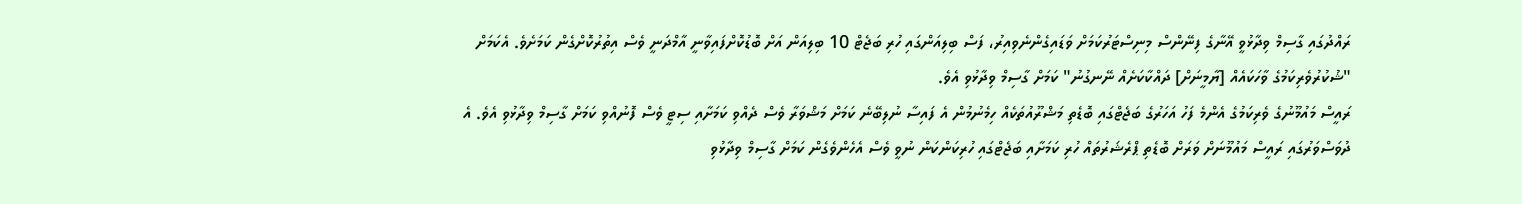ރައްދުގައި ގާސިމް ވިދާޅުވީ އޭނާގެ ފިނޭންސް މިނިސްޓަރުކަމަށް ވަޑައިގެންނެވިއިރު، ފަސް ބިލިއަންގައި ހުރި ބަޖެޓް 10 ބިލިއަން އަށް ބޮޑުކޮށްފައިވާނީ އާމްދަނީ ވެސް އިތުރުކޮށްގެން ކަމަށެވެ. އެކަމަށް "ޝުކުރުވެރިކަމުގެ ވާހަކައެއް [ޔާމީނަށް] ދައްކާކަށެއް ނޭނގުނު" ކަމަށް ގާސިމް ވިދާޅުވި އެވެ.
ރައީސް މައުމޫނުގެ ވެރިކަމުގެ އެންމެ ފަހު އަހަރުގެ ބަޖެޓްގައި ބޮޑެތި މަޝްރޫއުތަކެއް ހިމެނުމުން އެ ފައިސާ ނުލިބޭނެ ކަމަށް މަޝްވަރާ ވެސް ދެއްވި ކަމަށާއި ސިޓީ ވެސް ފޮނުއްވި ކަމަށް ގާސިމް ވިދާޅުވި އެވެ. އެ ދުވަސްވަރުގައި ރައީސް މައުމޫނަށް ވަރަށް ބޮޑެތި ޕްރެޝަރުތައް ހުރި ކަމަށާއި ބަޖެޓްގައި ހުރިކަންކަން ނުވީ ވެސް އެހެންވެގެން ކަމަށް ގާސިމް ވިދާޅުވި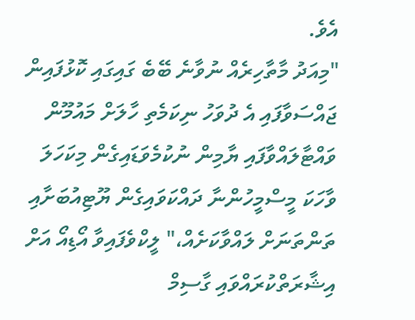އެވެ.
"މިއަދު މާތާހިރެއް ނުވާނެ ބޭބެ ގައިގައި ކޮޅުފައިން ޖައްސަވާފައި އެ ދުވަހު ނިކަމެތި ހާލަށް މައުމޫން ވައްޓާލައްވާފައި ޔާމިން ނުކުމެވަޑައިގެން މިކަހަލަ ވާހަކަ މީސްމީހުންނާ ދައްކަވައިގެން ޔޫޓިއުބަށާއި ތަންތަނަށް ލައްވާކަށެއް،" ލީކްވެފައިވާ އޯޑިއޯ އަށް އިޝާރަތްކުރައްވައި ގާސިމް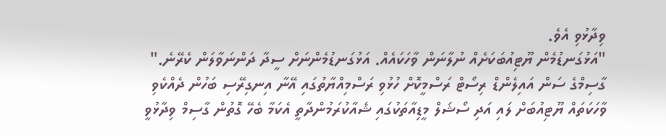ވިދާޅުވި އެވެ.
"އަޅުގަނޑުމެން ޔޫޓިއުބަކަށެއް ނުލާނަން ވާހަކައެއް. އަޅުގަނޑުމެންނަށް ސީދާ ދަންނަވާލަން ކެރޭނެ."
ގާސިމްގެ ސަން އައިލެންޑް ރިސޯޓް ރަސްމީކޮށް ހުޅުވި ރަސްމިއްޔާތުގައި އޭނާ އިނގިރޭސި ބަހުން ދެއްކެވި ވާހަކަތައް ޔޫޓިއުބަށް ލައި އަދި ސޯޝަލް މީޑިއާތަކުގައި ޝެއާކުރަމުންދާތީ އެކަމާ ބެހޭ ގޮތުން ގާސިމް ވިދާޅުވީ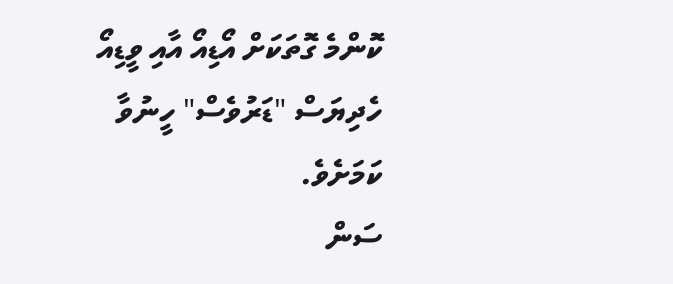ކޮންމެ ގޮތަކަށް އޯޑިއޯ އާއި ވީޑިއޯ ހެދިޔަސް "ޑަރުވެސް" ހީނުވާ ކަމަށެވެ.
ސަން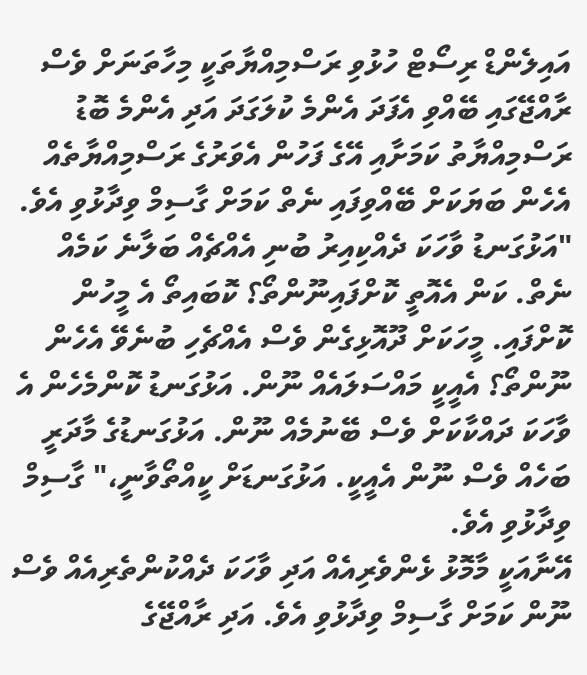އައިލެންޑް ރިސޯޓް ހުޅުވި ރަސްމިއްޔާތަކީ މިހާތަނަށް ވެސް ރާއްޖޭގައި ބޭއްވި އެފަދަ އެންމެ ކުލަގަދަ އަދި އެންމެ ބޮޑު ރަސްމިއްޔާތު ކަމަށާއި އޭގެ ފަހުން އެވަރުގެ ރަސްމިއްޔާތެއް އެހެން ބަޔަކަށް ބޭއްވިފައި ނެތް ކަމަށް ގާސިމް ވިދާޅުވި އެވެ.
"އަޅުގަނޑު ވާހަކަ ދެއްކިއިރު ބުނި އެއްޗެއް ބަލާނެ ކަމެއް ނެތް. ކަން އެއޮތީ ކޮށްފައިނޫންތޯ؟ ކޮބައިތޯ އެ މީހުން ކޮށްފައި. މީހަކަށް ދޫއޮޅިގެން ވެސް އެއްޗެހި ބުނެވޭ އެހެން ނޫންތޯ؟ އެއީކީ މައްސަލައެއް ނޫން. އަޅުގަނޑު ކޮންމެހެން އެ ވާހަކަ ދައްކާކަށް ވެސް ބޭނުމެއް ނޫން. އަޅުގަނޑުގެ މާދަރީ ބަހެއް ވެސް ނޫން އެއީކީ. އަޅުގަނޑަށް ކީއްތޯވާނީ،" ގާސިމް ވިދާޅުވި އެވެ.
އޭނާއަކީ މާމޮޅު ޅެންވެރިއެއް އަދި ވާހަކަ ދެއްކުންތެރިއެއް ވެސް ނޫން ކަމަށް ގާސިމް ވިދާޅުވި އެވެ. އަދި ރާއްޖޭގެ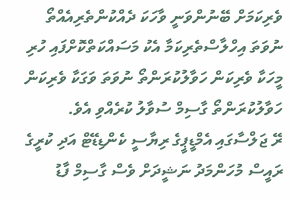ވެރިކަމަށް ބޭނުންވަނީ ވާހަކަ ދެއްކުންތެރިއެއްތޯ ނުވަތަ އިހްލާސްތެރިކަމާ އެކު މަސައްކަތްކޮށްފައި ހުރި މީހަކާ ވެރިކަން ހަވާލުކުރަންތޯ ނުވަތަ ވަގަކާ ވެރިކަން ހަވާލުކުރަންތޯ ގާސިމް ސުވާލު ކުރެއްވި އެވެ.
ރޭ ޖަލްސާގައި އެމްޑީޕީގެ ރިޔާސީ ކެންޑިޑޭޓް އަދި ކުރީގެ ރައީސް މުހަންމަދު ނަޝީދަށް ވެސް ގާސިމް ފާޑު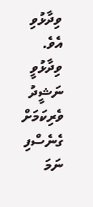ވިދާޅުވި އެވެ. ވިދާޅުވީ ނަޝީދު ވެރިކަމަށް ގެނެސްފި ނަމަ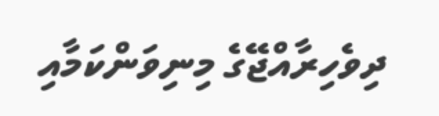ދިވެހިރާއްޖޭގެ މިނިވަންކަމާއި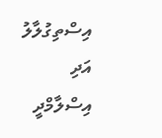އިސްތިގުލާލު އަދި އިސްލާމްދީ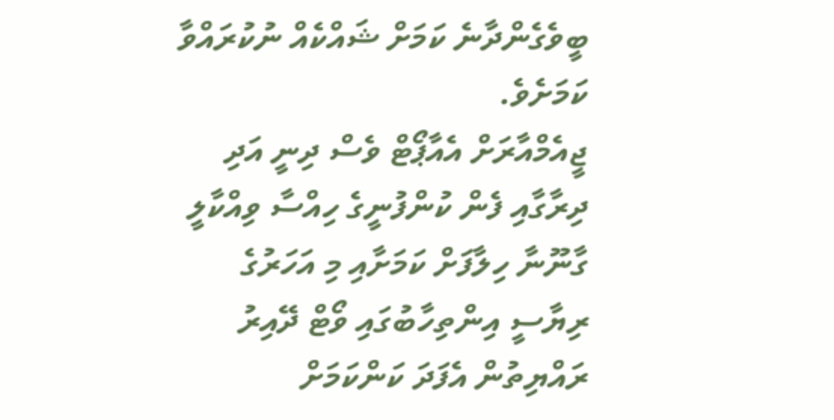ބީވެގެންދާނެ ކަމަށް ޝައްކެއް ނުކުރައްވާ ކަމަށެވެ.
ޖީއެމްއާރަށް އެއާޕޯޓް ވެސް ދިނީ އަދި ދިރާގާއި ފެން ކުންފުނީގެ ހިއްސާ ވިއްކާލީ ގާނޫނާ ހިލާފަށް ކަމަށާއި މި އަހަރުގެ ރިޔާސީ އިންތިހާބުގައި ވޯޓް ދޭއިރު ރައްޔިތުން އެފަދަ ކަންކަމަށް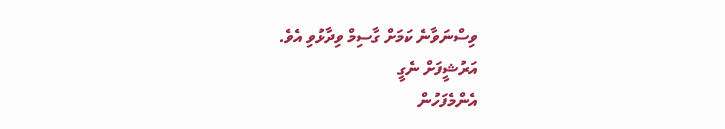ވިސްނަވާނެ ކަމަށް ގާސިމް ވިދާޅުވި އެވެ.
އަރުޝީފަށް ނެގީ
އެންމެފަހުން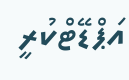އަޕްޑޭޓްކުރީ